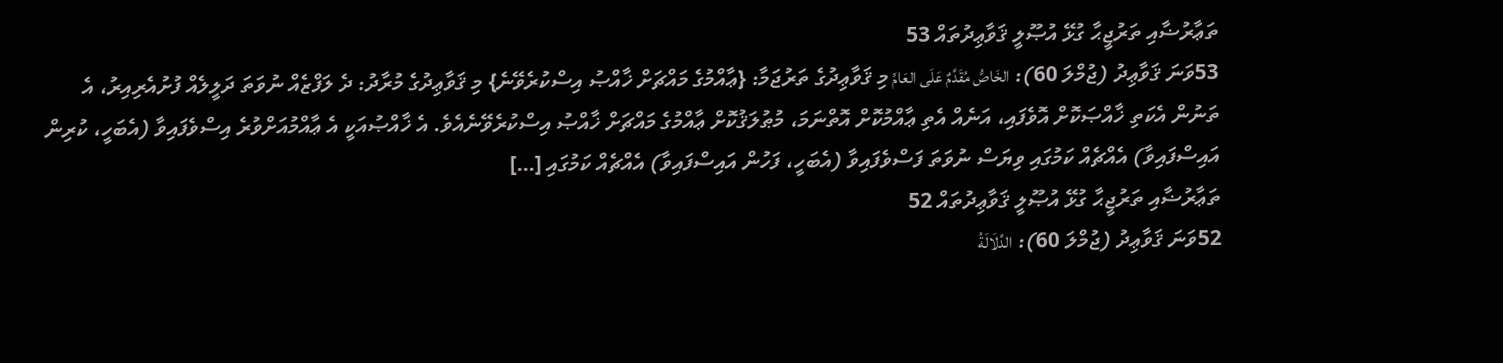ތަޢާރުޟާއި ތަރުޖީޙާ ގުޅޭ އުޞޫލީ ޤަވާޢިދުތައް 53
53ވަނަ ޤަވާޢިދު (ޖުމްލަ 60): الخَاصُّ مُقَدَّمٌ عَلَى العَامِّ މި ޤަވާޢިދުގެ ތަރުޖަމާ: {ޢާއްމުގެ މައްޗަށް ޚާއްޞު އިސްކުރެވޭނެ} މި ޤަވާޢިދުގެ މުރާދު: ދެ ލަފްޒެއް ނުވަތަ ދަލީލެއް ފުށުއެރިއިރު، އެ ތަނުން އެކަތި ޚާއްޞަކޮށް އޮވެފައި، އަނެއް އެތި ޢާއްމުކޮށް އޮތްނަމަ، މުޠުލަޤުކޮށް ޢާއްމުގެ މައްޗަށް ޚާއްޞު އިސްކުރެވޭނެއެވެ. އެ ޚާއްޞުއަކީ އެ ޢާއްމުއަށްވުރެ އިސްވެފައިވާ (އެބަހީ، ކުރިން އައިސްފައިވާ) އެއްޗެއް ކަމުގައި ވިޔަސް ނުވަތަ ފަސްވެފައިވާ (އެބަހީ، ފަހުން އައިސްފައިވާ) އެއްޗެއް ކަމުގައި […]
ތަޢާރުޟާއި ތަރުޖީޙާ ގުޅޭ އުޞޫލީ ޤަވާޢިދުތައް 52
52ވަނަ ޤަވާޢިދު (ޖުމްލަ 60): الدَّلَالَةُ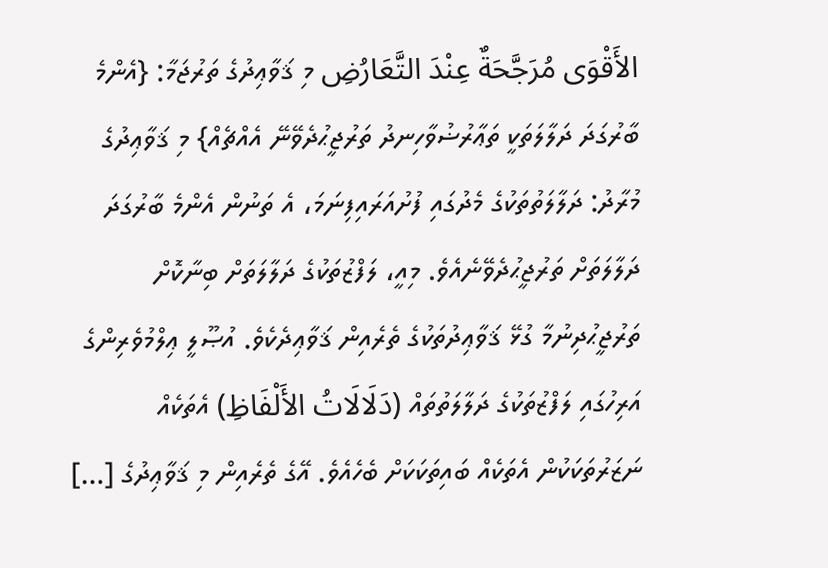الأَقْوَى مُرَجَّحَةٌ عِنْدَ التَّعَارُضِ މި ޤަވާޢިދުގެ ތަރުޖަމާ: {އެންމެ ބާރުގަދަ ދަލާލަތަކީ ތަޢާރުޟުވާހިނދު ތަރުޖީޙުދެވޭނޭ އެއްޗެއް} މި ޤަވާޢިދުގެ މުރާދު: ދަލާލަތުތަކުގެ މެދުގައި ފުށުއަރައިފިނަމަ، އެ ތަނުން އެންމެ ބާރުގަދަ ދަލާލަތަށް ތަރުޖީޙުދެވޭނެއެވެ. މިއީ، ލަފްޒުތަކުގެ ދަލާލަތަށް ބިނާކޮށް ތަރުޖީޙުދިނުމާ ގުޅޭ ޤަވާޢިދުތަކުގެ ތެރެއިން ޤަވާޢިދެކެވެ. އުޞޫލީ ޢިލްމުވެރިންގެ އަރިހުގައި ލަފްޒުތަކުގެ ދަލާލަތުތައް (دَلَالَاتُ الأَلْفَاظِ) އެތަކެއް ނަޒަރުތަކަކުން އެތަކެއް ބައިތަކަކަށް ބެހެއެވެ. އޭގެ ތެރެއިން މި ޤަވާޢިދުގެ […]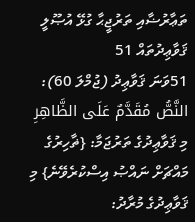ތަޢާރުޟާއި ތަރުޖީޙާ ގުޅޭ އުޞޫލީ ޤަވާޢިދުތައް 51
51ވަނަ ޤަވާޢިދު (ޖުމްލަ 60): النَّصُّ مُقَدَّمٌ عَلَى الظَّاهِرِ މި ޤަވާޢިދުގެ ތަރުޖަމާ: {ޡާހިރުގެ މައްޗަށް ނައްޞު އިސްކުރެވޭނެ} މި ޤަވާޢިދުގެ މުރާދު: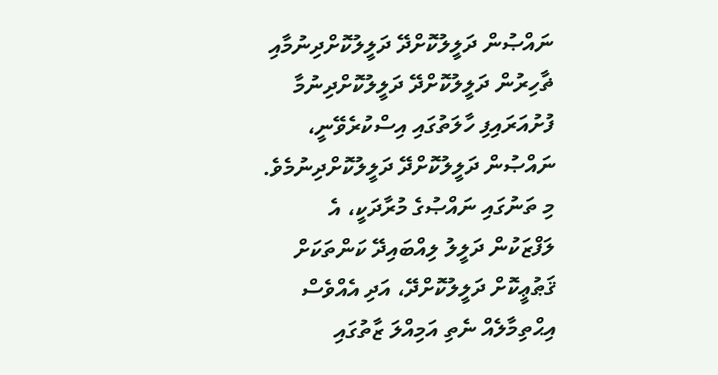ނައްޞުން ދަލީލުކޮށްދޭ ދަލީލުކޮށްދިނުމާއި ޡާހިރުން ދަލީލުކޮށްދޭ ދަލީލުކޮށްދިނުމާ ފުށުއަރައިފި ހާލަތުގައި އިސްކުރެވޭނީ، ނައްޞުން ދަލީލުކޮށްދޭ ދަލީލުކޮށްދިނުމެވެ. މި ތަނުގައި ނައްޞުގެ މުރާދަކީ، އެ ލަފްޒަކުން ދަލީލު ލިއްބައިދޭ ކަންތަކަށް ޤަޠުޢީކޮށް ދަލީލުކޮށްދޭ، އަދި އެއްވެސް އިޙްތިމާލެއް ނެތި އަމިއްލަ ޒާތުގައި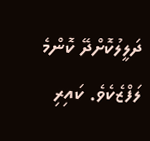ދަލީލުކޮށްދޭ ކޮންމެ ލަފްޒެކެވެ. ކައިރި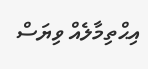އިޙްތިމާލެއް ވިޔަސް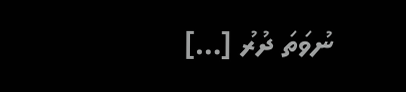ނުވަތަ ދުރު […]